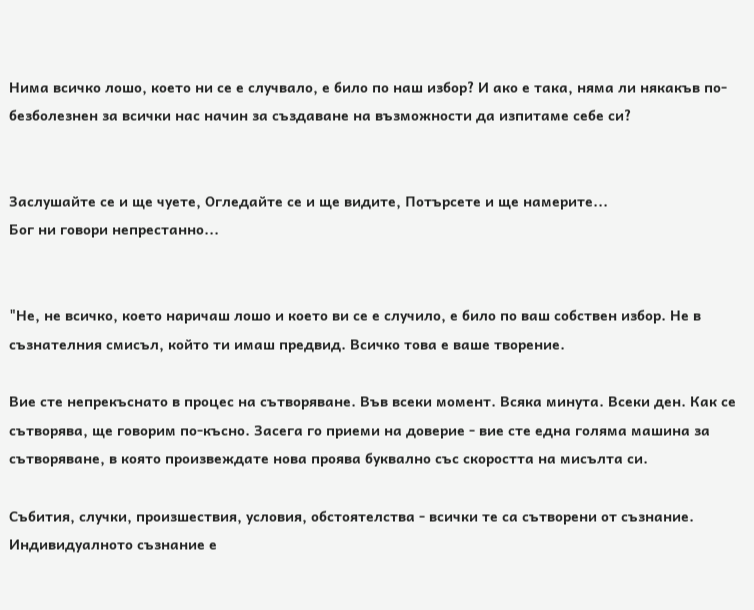Нима всичко лошо, което ни се е случвало, е било по наш избор? И ако е така, няма ли някакъв по-безболезнен за всички нас начин за създаване на възможности да изпитаме себе си?


Заслушайте се и ще чуете, Огледайте се и ще видите, Потърсете и ще намерите...
Бог ни говори непрестанно...


"Не, не всичко, което наричаш лошо и което ви се е случило, е било по ваш собствен избор. Не в съзнателния смисъл, който ти имаш предвид. Всичко това е ваше творение.

Вие сте непрекъснато в процес на сътворяване. Във всеки момент. Всяка минута. Всеки ден. Как се сътворява, ще говорим по-късно. Засега го приеми на доверие - вие сте една голяма машина за сътворяване, в която произвеждате нова проява буквално със скоростта на мисълта си.

Събития, случки, произшествия, условия, обстоятелства - всички те са сътворени от съзнание. Индивидуалното съзнание е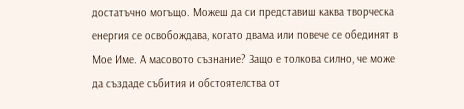достатъчно могъщо. Можеш да си представиш каква творческа енергия се освобождава, когато двама или повече се обединят в Мое Име. А масовото съзнание? Защо е толкова силно, че може да създаде събития и обстоятелства от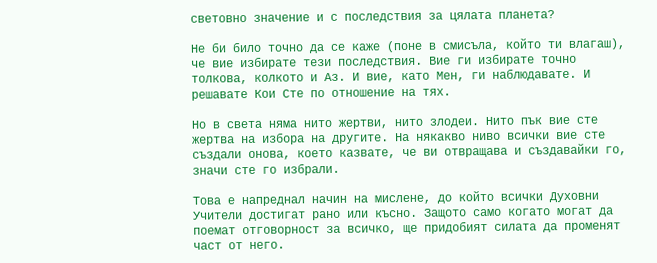световно значение и с последствия за цялата планета?

Не би било точно да се каже (поне в смисъла, който ти влагаш), че вие избирате тези последствия. Вие ги избирате точно толкова, колкото и Аз. И вие, като Мен, ги наблюдавате. И решавате Кои Сте по отношение на тях.

Но в света няма нито жертви, нито злодеи. Нито пък вие сте жертва на избора на другите. На някакво ниво всички вие сте създали онова, което казвате, че ви отвращава и създавайки го, значи сте го избрали.

Това е напреднал начин на мислене, до който всички Духовни Учители достигат рано или късно. Защото само когато могат да поемат отговорност за всичко, ще придобият силата да променят част от него.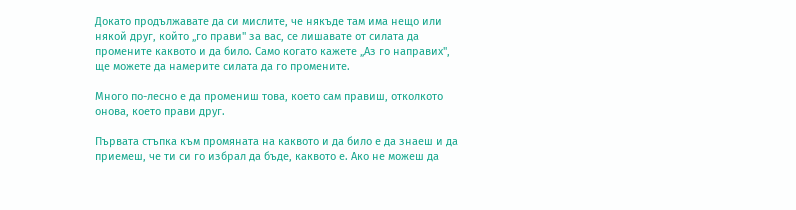Докато продължавате да си мислите, че някъде там има нещо или някой друг, който „го прави" за вас, се лишавате от силата да промените каквото и да било. Само когато кажете „Аз го направих", ще можете да намерите силата да го промените.

Много по-лесно е да промениш това, което сам правиш, отколкото онова, което прави друг.

Първата стъпка към промяната на каквото и да било е да знаеш и да приемеш, че ти си го избрал да бъде, каквото е. Ако не можеш да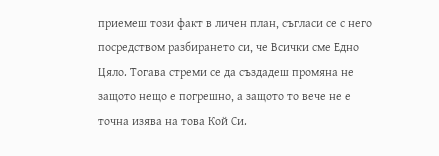приемеш този факт в личен план, съгласи се с него посредством разбирането си, че Всички сме Едно Цяло. Тогава стреми се да създадеш промяна не защото нещо е погрешно, а защото то вече не е точна изява на това Кой Си.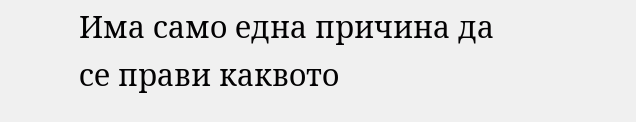Има само една причина да се прави каквото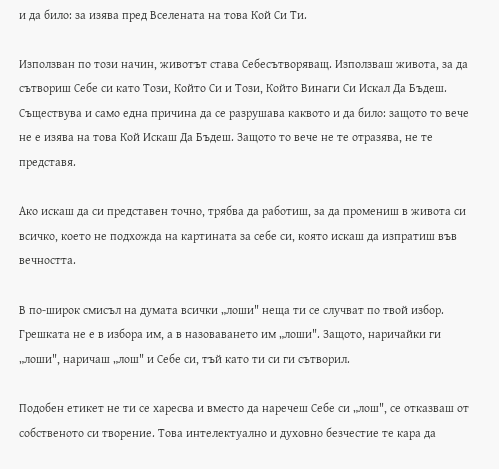и да било: за изява пред Вселената на това Кой Си Ти.

Използван по този начин, животът става Себесътворяващ. Използваш живота, за да сътвориш Себе си като Този, Който Си и Този, Който Винаги Си Искал Да Бъдеш. Съществува и само една причина да се разрушава каквото и да било: защото то вече не е изява на това Кой Искаш Да Бъдеш. Защото то вече не те отразява, не те представя.

Ако искаш да си представен точно, трябва да работиш, за да промениш в живота си всичко, което не подхожда на картината за себе си, която искаш да изпратиш във вечността.

В по-широк смисъл на думата всички „лоши" неща ти се случват по твой избор. Грешката не е в избора им, а в назоваването им „лоши". Защото, наричайки ги „лоши", наричаш „лош" и Себе си, тъй като ти си ги сътворил.

Подобен етикет не ти се харесва и вместо да наречеш Себе си „лош", се отказваш от собственото си творение. Това интелектуално и духовно безчестие те кара да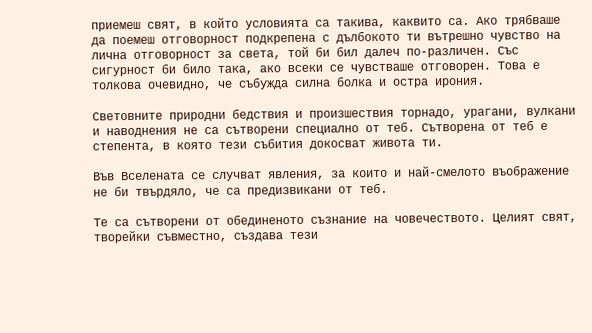приемеш свят, в който условията са такива, каквито са. Ако трябваше да поемеш отговорност подкрепена с дълбокото ти вътрешно чувство на лична отговорност за света, той би бил далеч по-различен. Със сигурност би било така, ако всеки се чувстваше отговорен. Това е толкова очевидно, че събужда силна болка и остра ирония.

Световните природни бедствия и произшествия торнадо, урагани, вулкани и наводнения не са сътворени специално от теб. Сътворена от теб е степента, в която тези събития докосват живота ти.

Във Вселената се случват явления, за които и най-смелото въображение не би твърдяло, че са предизвикани от теб.

Те са сътворени от обединеното съзнание на човечеството. Целият свят, творейки съвместно, създава тези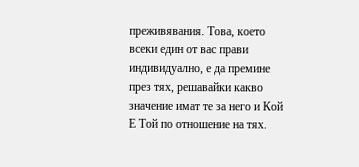преживявания. Това, което всеки един от вас прави индивидуално, е да премине през тях, решавайки какво значение имат те за него и Кой Е Той по отношение на тях.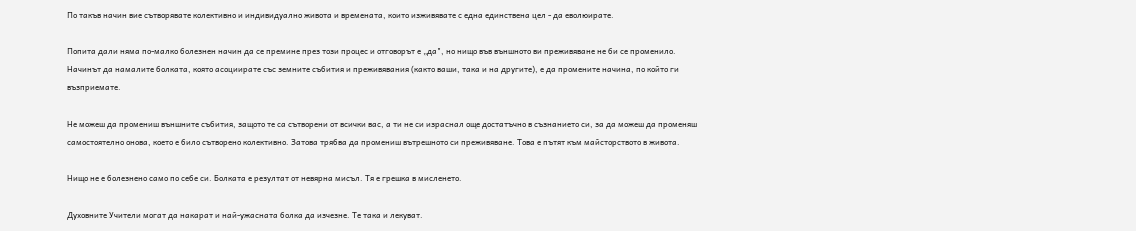По такъв начин вие сътворявате колективно и индивидуално живота и времената, които изживявате с една единствена цел - да еволюирате.

Попита дали няма по-малко болезнен начин да се премине през този процес и отговорът е „да", но нищо във външното ви преживяване не би се променило. Начинът да намалите болката, която асоциирате със земните събития и преживявания (както ваши, така и на другите), е да промените начина, по който ги възприемате.

Не можеш да промениш външните събития, защото те са сътворени от всички вас, а ти не си израснал още достатъчно в съзнанието си, за да можеш да променяш самостоятелно онова, което е било сътворено колективно. Затова трябва да промениш вътрешното си преживяване. Това е пътят към майсторството в живота.

Нищо не е болезнено само по себе си. Болката е резултат от невярна мисъл. Тя е грешка в мисленето.

Духовните Учители могат да накарат и най-ужасната болка да изчезне. Те така и лекуват.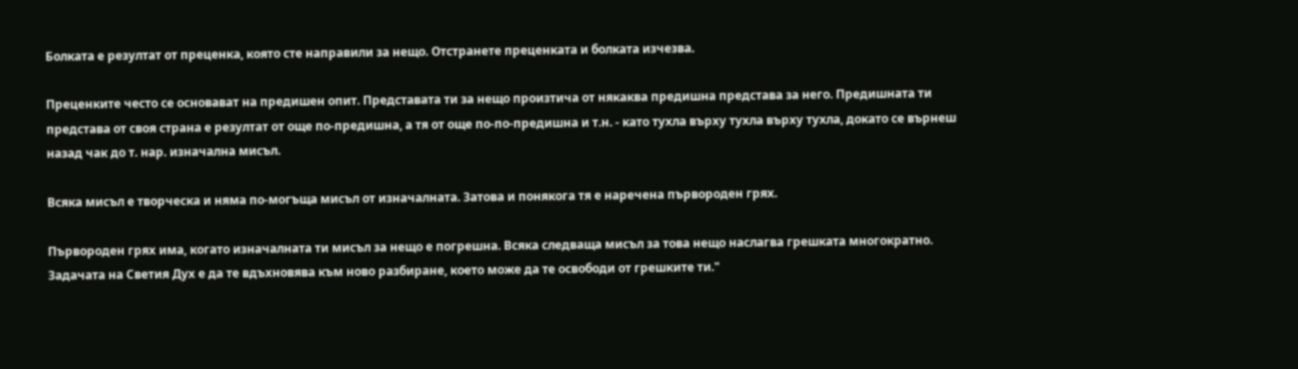Болката е резултат от преценка, която сте направили за нещо. Отстранете преценката и болката изчезва.

Преценките често се основават на предишен опит. Представата ти за нещо произтича от някаква предишна представа за него. Предишната ти представа от своя страна е резултат от още по-предишна, а тя от още по-по-предишна и т.н. - като тухла върху тухла върху тухла, докато се върнеш назад чак до т. нар. изначална мисъл.

Всяка мисъл е творческа и няма по-могъща мисъл от изначалната. Затова и понякога тя е наречена първороден грях.

Първороден грях има, когато изначалната ти мисъл за нещо е погрешна. Всяка следваща мисъл за това нещо наслагва грешката многократно. Задачата на Светия Дух е да те вдъхновява към ново разбиране, което може да те освободи от грешките ти."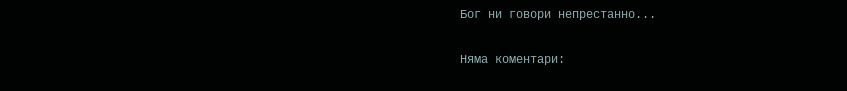Бог ни говори непрестанно...

Няма коментари: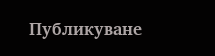Публикуване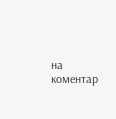на коментар